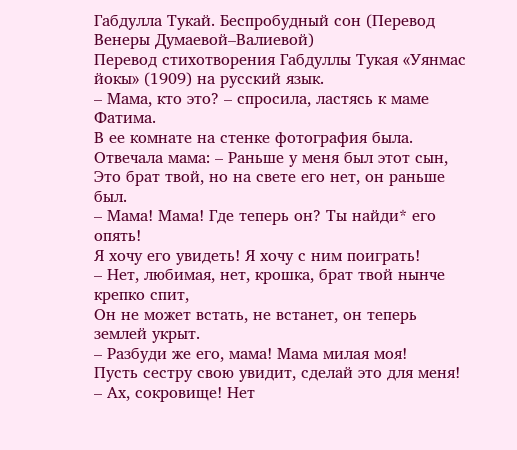Габдулла Тукай. Беспробудный сон (Перевод Венеры Думаевой–Валиевой)
Перевод стихотворения Габдуллы Тукая «Уянмас йокы» (1909) на русский язык.
– Мама, кто это? – спросила, ластясь к маме Фатима.
В ее комнате на стенке фотография была.
Отвечала мама: – Раньше у меня был этот сын,
Это брат твой, но на свете его нет, он раньше был.
– Мама! Мама! Где теперь он? Ты найди* его опять!
Я хочу его увидеть! Я хочу с ним поиграть!
– Нет, любимая, нет, крошка, брат твой нынче крепко спит,
Он не может встать, не встанет, он теперь землей укрыт.
– Разбуди же его, мама! Мама милая моя!
Пусть сестру свою увидит, сделай это для меня!
– Ах, сокровище! Нет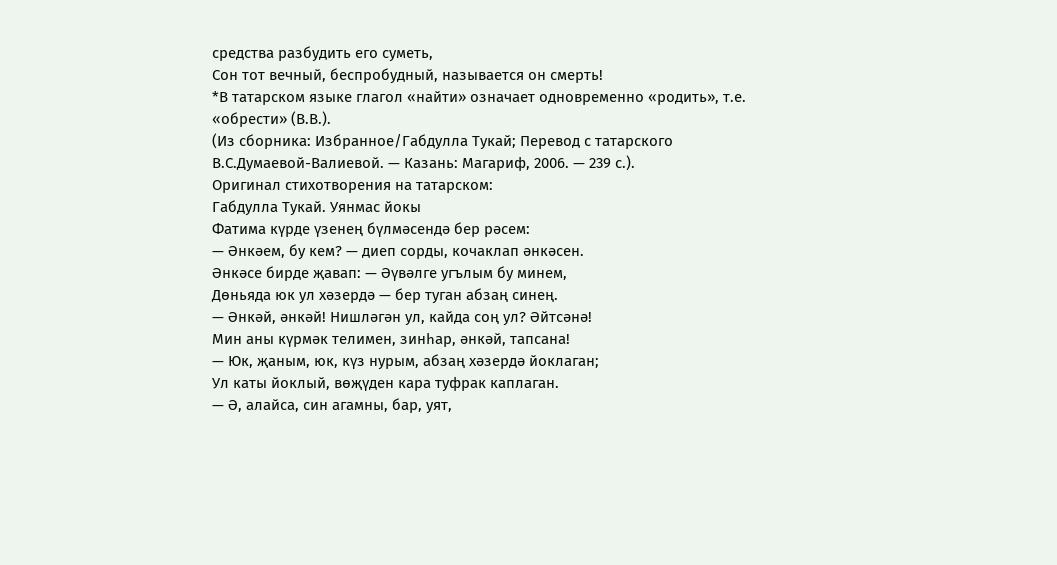средства разбудить его суметь,
Сон тот вечный, беспробудный, называется он смерть!
*В татарском языке глагол «найти» означает одновременно «родить», т.е. «обрести» (В.В.).
(Из сборника: Избранное/Габдулла Тукай; Перевод с татарского В.С.Думаевой-Валиевой. — Казань: Магариф, 2006. — 239 с.).
Оригинал стихотворения на татарском:
Габдулла Тукай. Уянмас йокы
Фатима күрде үзенең бүлмәсендә бер рәсем:
— Әнкәем, бу кем? — диеп сорды, кочаклап әнкәсен.
Әнкәсе бирде җавап: — Әүвәлге угълым бу минем,
Дөньяда юк ул хәзердә — бер туган абзаң синең.
— Әнкәй, әнкәй! Нишләгән ул, кайда соң ул? Әйтсәнә!
Мин аны күрмәк телимен, зинһар, әнкәй, тапсана!
— Юк, җаным, юк, күз нурым, абзаң хәзердә йоклаган;
Ул каты йоклый, вөҗүден кара туфрак каплаган.
— Ә, алайса, син агамны, бар, уят,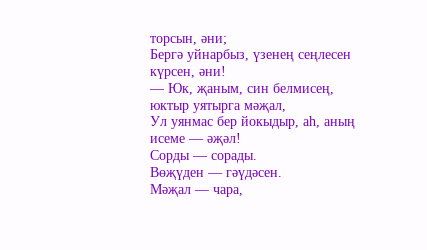торсын, әни;
Бергә уйнарбыз, үзенең сеңлесен күрсен, әни!
— Юк, җаным, син белмисең, юктыр уятырга мәҗал,
Ул уянмас бер йокыдыр, аһ, аның исеме — әҗәл!
Сорды — сорады.
Вөҗүден — гәүдәсен.
Мәҗал — чара,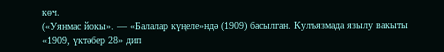көч.
(«Уянмас йокы». — «Балалар күңеле»ндә (1909) басылган. Кулъязмада язылу вакыты «1909, үктәбер 28» дип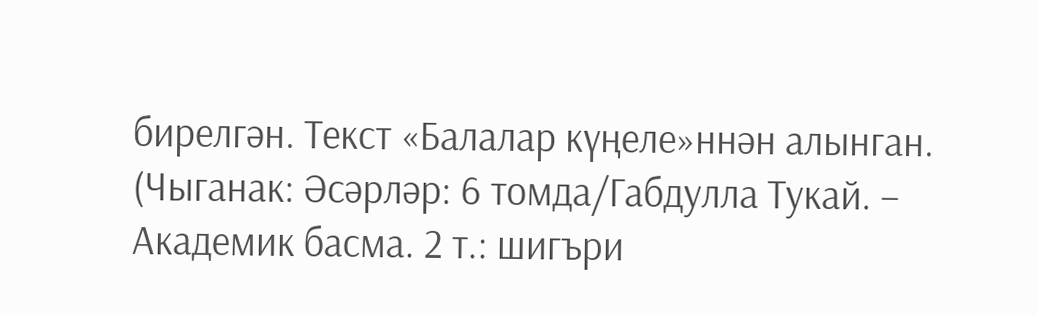бирелгән. Текст «Балалар күңеле»ннән алынган.
(Чыганак: Әсәрләр: 6 томда/Габдулла Тукай. – Академик басма. 2 т.: шигъри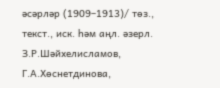әсәрләр (1909–1913)/ төз., текст., иск. һәм аңл. әзерл. З.Р.Шәйхелисламов, Г.А.Хөснетдинова,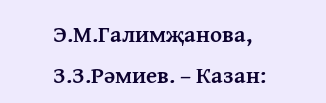Э.М.Галимҗанова, З.З.Рәмиев. – Казан: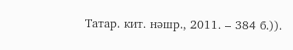Татар. кит. нәшр., 2011. – 384 б.)).